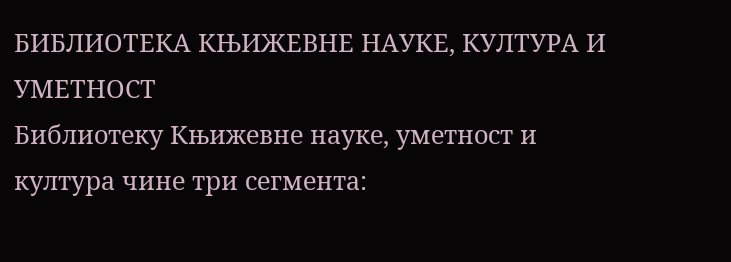БИБЛИОТЕКА КЊИЖЕВНЕ НАУКЕ, КУЛТУРА И УМЕТНОСТ
Библиотеку Књижевне науке, уметност и култура чине три сегмента: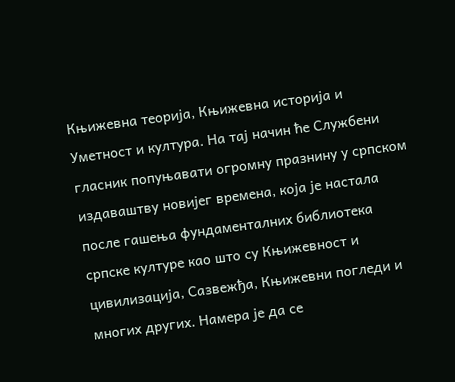Књижевна теорија, Књижевна историја и Уметност и култура. На тај начин ће Службени гласник попуњавати огромну празнину у српском издаваштву новијег времена, која је настала после гашења фундаменталних библиотека српске културе као што су Књижевност и цивилизација, Сазвежђа, Књижевни погледи и многих других. Намера је да се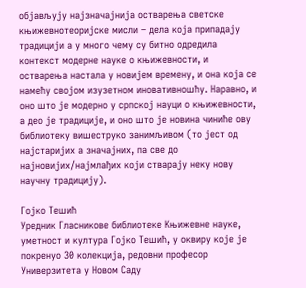објављују најзначајнија остварења светске књижевнотеоријске мисли – дела која припадају традицији а у много чему су битно одредила контекст модерне науке о књижевности, и остварења настала у новијем времену, и она која се намећу својом изузетном иновативношћу. Наравно, и оно што је модерно у српској науци о књижевности, а део је традиције, и оно што је новина чиниће ову библиотеку вишеструко занимљивом (то јест од најстаријих а значајних, па све до најновијих/најмлађих који стварају неку нову научну традицију).

Гојко Тешић
Уредник Гласникове библиотеке Књижевне науке, уметност и култура Гојко Тешић, у оквиру које је покренуо 30 колекција, редовни професор Универзитета у Новом Саду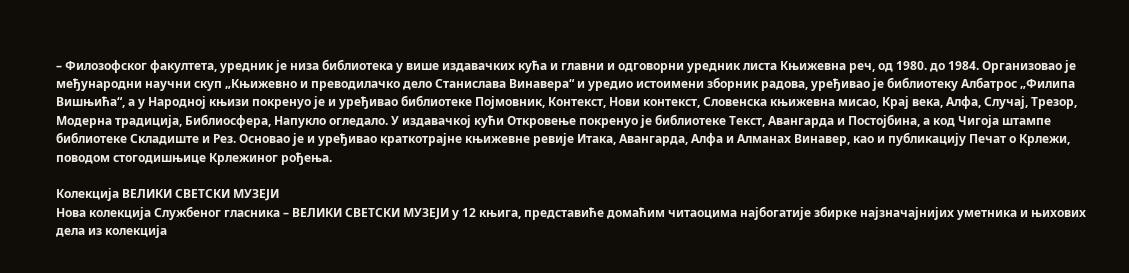– Филозофског факултета, уредник је низа библиотека у више издавачких кућа и главни и одговорни уредник листа Књижевна реч, од 1980. до 1984. Организовао је међународни научни скуп „Књижевно и преводилачко дело Станислава Винавера“ и уредио истоимени зборник радова, уређивао је библиотеку Албатрос „Филипа Вишњића“, а у Народној књизи покренуо је и уређивао библиотеке Појмовник, Контекст, Нови контекст, Словенска књижевна мисао, Крај века, Алфа, Случај, Трезор, Модерна традиција, Библиосфера, Напукло огледало. У издавачкој кући Откровење покренуо је библиотеке Текст, Авангарда и Постојбина, а код Чигоја штампе библиотеке Складиште и Рез. Основао је и уређивао краткотрајне књижевне ревије Итака, Авангарда, Алфа и Алманах Винавер, као и публикацију Печат о Крлежи, поводом стогодишњице Крлежиног рођења.

Колекција ВЕЛИКИ СВЕТСКИ МУЗЕЈИ
Нова колекција Службеног гласника – ВЕЛИКИ СВЕТСКИ МУЗЕЈИ у 12 књига, представиће домаћим читаоцима најбогатије збирке најзначајнијих уметника и њихових дела из колекција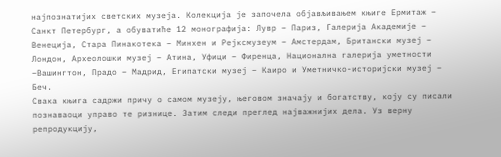најпознатијих светских музеја. Колекција је започела објављивањем књиге Ермитаж – Санкт Петербург, а обуватиће 12 монографија: Лувр – Париз, Галерија Академије – Венеција, Стара Пинакотека – Минхен и Рејксмузеум – Амстердам, Британски музеј – Лондон, Археолошки музеј – Атина, Уфици – Фиренца, Национална галерија уметности –Вашингтон, Прадо – Мадрид, Египатски музеј – Каиро и Уметничко-историјски музеј – Беч.
Свака књига садржи причу о самом музеју, његовом значају и богатству, коју су писали познаваоци управо те ризнице. Затим следи преглед најважнијих дела. Уз верну репродукцију,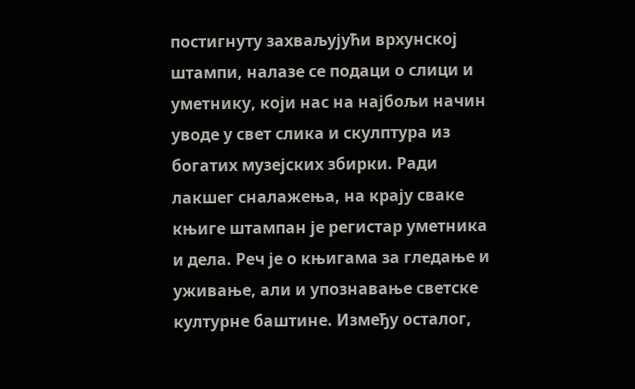постигнуту захваљујући врхунској штампи, налазе се подаци о слици и уметнику, који нас на најбољи начин уводе у свет слика и скулптура из богатих музејских збирки. Ради лакшег сналажења, на крају сваке књиге штампан је регистар уметника и дела. Реч је о књигама за гледање и уживање, али и упознавање светске културне баштине. Између осталог,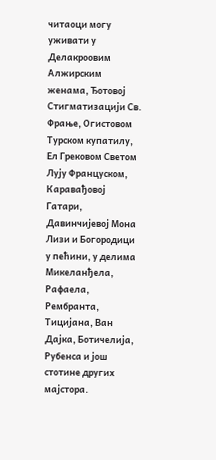читаоци могу уживати у Делакроовим Алжирским женама, Ђотовој Стигматизацији Св. Фрање, Огистовом Турском купатилу, Ел Грековом Светом Лују Француском, Каравађовој Гaтари, Давинчијевој Мона Лизи и Богородици у пећини, у делима Микеланђела, Рафаела, Рембранта, Тицијана, Ван Дајка, Ботичелија, Рубенса и још стотине других мајстора.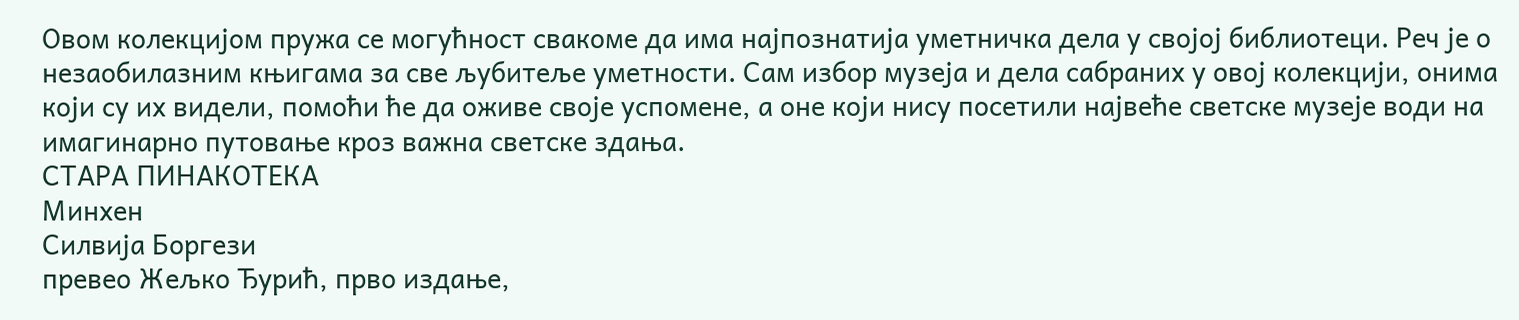Овом колекцијом пружа се могућност свакоме да има најпознатија уметничка дела у својој библиотеци. Реч је о незаобилазним књигама за све љубитеље уметности. Сам избор музеја и дела сабраних у овој колекцији, онима који су их видели, помоћи ће да оживе своје успомене, а оне који нису посетили највеће светске музеје води на имагинарно путовање кроз важна светске здања.
СТАРА ПИНАКОТЕКА
Минхен
Силвија Боргези
превео Жељко Ђурић, прво издање,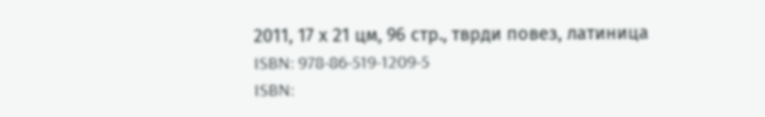2011, 17 х 21 цм, 96 стр., тврди повез, латиница
ISBN: 978-86-519-1209-5
ISBN: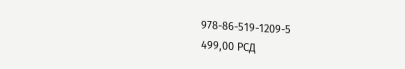978-86-519-1209-5
499,00 РСД